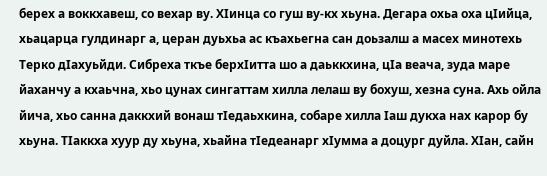берех а воккхавеш, со вехар ву. Хӏинца со гуш ву-кх хьуна. Дегара охьа оха цӏийца, хьацарца гулдинарг а, церан дуьхьа ас къахьегна сан доьзалш а масех минотехь Терко дӏахуьйди. Сибреха ткъе берхӏитта шо а даьккхина, цӏа веача, зуда маре йаханчу а кхаьчна, хьо цунах сингаттам хилла лелаш ву бохуш, хезна суна. Ахь ойла йича, хьо санна даккхий вонаш тӏедаьхкина, собаре хилла ӏаш дукха нах карор бу хьуна. Тӏаккха хуур ду хьуна, хьайна тӏедеанарг хӏумма а доцург дуйла. Хӏан, сайн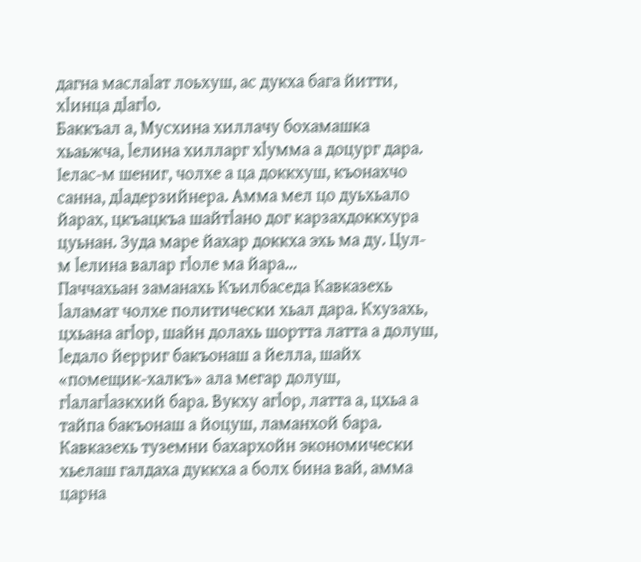дагна маслаӏат лоьхуш, ас дукха бага йитти, хӏинца дӏагӏо.
Баккъал а, Мусхина хиллачу бохамашка хьаьжча, ӏелина хилларг хӏумма а доцург дара. Ӏелас-м шениг, чолхе а ца доккхуш, къонахчо санна, дӏадерзийнера. Амма мел цо дуьхьало йарах, цкъацкъа шайтӏано дог карзахдоккхура цуьнан. Зуда маре йахар доккха эхь ма ду. Цул-м ӏелина валар гӏоле ма йара…
Паччахьан заманахь Къилбаседа Кавказехь ӏаламат чолхе политически хьал дара. Кхузахь, цхьана агӏор, шайн долахь шортта латта а долуш, ӏедало йерриг бакъонаш а йелла, шайх «помещик-халкъ» ала мегар долуш, гӏалагӏазкхий бара. Вукху агӏор, латта а, цхьа а тайпа бакъонаш а йоцуш, ламанхой бара.
Кавказехь туземни бахархойн экономически хьелаш галдаха дуккха а болх бина вай, амма царна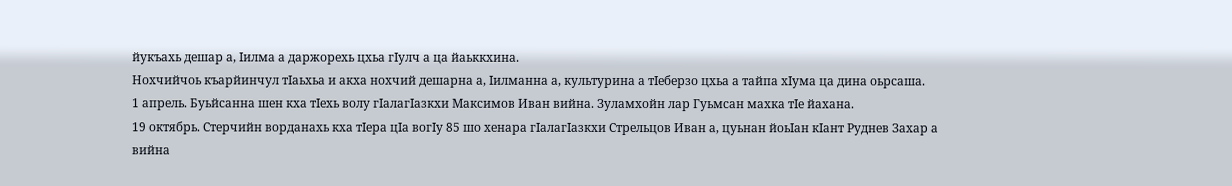йукъахь дешар а, ӏилма а даржорехь цхьа гӏулч а ца йаьккхина.
Нохчийчоь къарйинчул тӏаьхьа и акха нохчий дешарна а, ӏилманна а, культурина а тӏеберзо цхьа а тайпа хӏума ца дина оьрсаша.
1 апрель. Буьйсанна шен кха тӏехь волу гӏалагӏазкхи Максимов Иван вийна. Зуламхойн лар Гуьмсан махка тӏе йахана.
19 октябрь. Стерчийн ворданахь кха тӏера цӏа вогӏу 85 шо хенара гӏалагӏазкхи Стрельцов Иван а, цуьнан йоьӏан кӏант Руднев Захар а вийна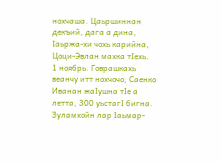нохчаша. Цаьршиннан декъий, дага а дина, ӏаьржа-хи чохь карийна, Цоци-Эвлан махка тӏехь.
1 ноябрь. Говрашкахь веанчу итт нохчочо, Саенко Иванан жаӏушна тӏе а летта, 300 уьстагӏ бигна. Зуламхойн лар ӏаьмар-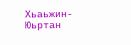Хьаьжин-Юьртан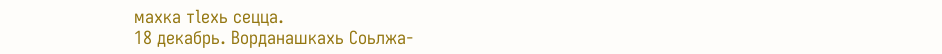махка тӏехь сецца.
18 декабрь. Ворданашкахь Соьлжа-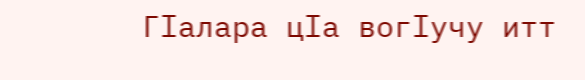Гӏалара цӏа вогӏучу итт